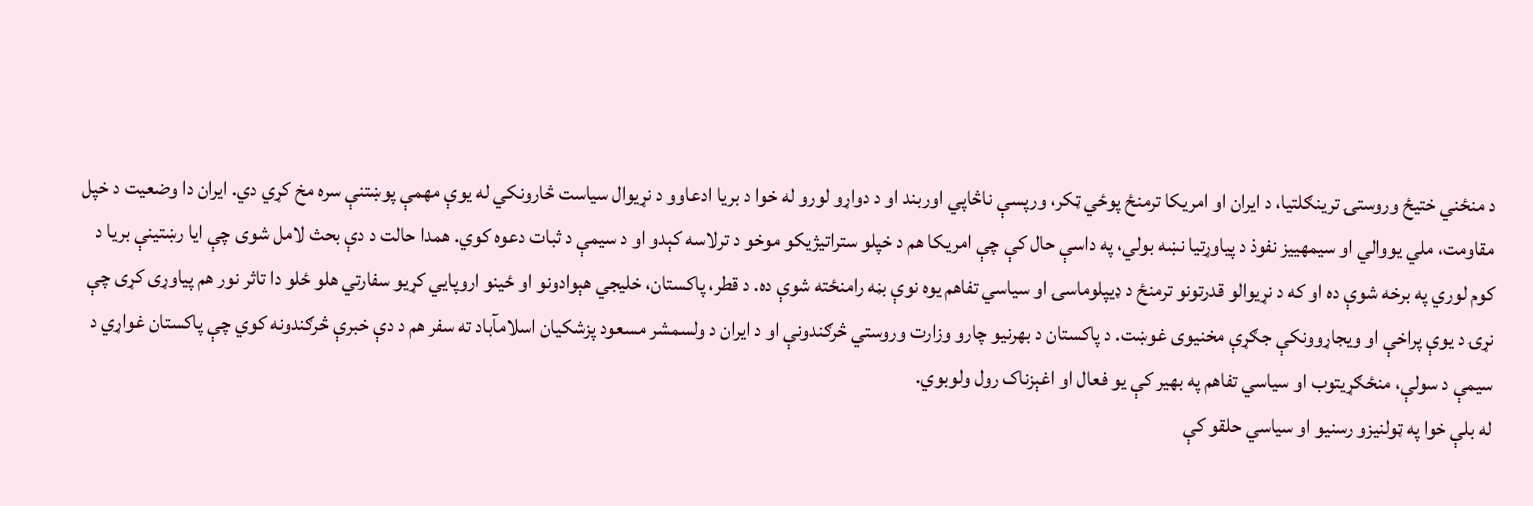د منځني ختیځ وروستۍ ترینګلتیا، د ایران او امریکا ترمنځ پوځي ټکر، ورپسې ناڅاپي اوربند او د دواړو لورو له خوا د بریا ادعاوو د نړیوال سیاست څارونکي له یوې مهمې پوښتنې سره مخ کړي دي. ایران دا وضعیت د خپل مقاومت، ملي یووالي او سیمهییز نفوذ د پیاوړتیا نښه بولي، په داسې حال کې چې امریکا هم د خپلو ستراتیژیکو موخو د ترلاسه کېدو او د سیمې د ثبات دعوه کوي. همدا حالت د دې بحث لامل شوی چې ایا رښتینې بریا د کوم لوري په برخه شوې ده او که د نړیوالو قدرتونو ترمنځ د ډیپلوماسۍ او سیاسي تفاهم یوه نوې بڼه رامنځته شوې ده. د قطر، پاکستان، خلیجي هېوادونو او ځینو اروپایي کړیو سفارتي هلو ځلو دا تاثر نور هم پیاوړی کړی چې نړۍ د یوې پراخې او ویجاړوونکې جګړې مخنیوی غوښت. د پاکستان د بهرنیو چارو وزارت وروستي څرګندونې او د ایران د ولسمشر مسعود پزشکیان اسلامآباد ته سفر هم د دې خبرې څرګندونه کوي چې پاکستان غواړي د سیمې د سولې، منځګړیتوب او سیاسي تفاهم په بهیر کې یو فعال او اغېزناک رول ولوبوي.
له بلې خوا په ټولنیزو رسنیو او سیاسي حلقو کې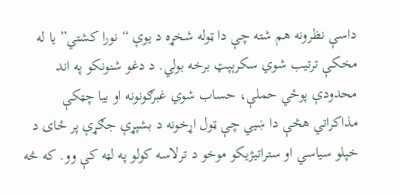داسې نظرونه هم شته چې دا ټوله شخړه د یوې “نورا کشتي” یا له مخکې ترتیب شوي سکرېپټ برخه بولي. د دغو شنونکو په اند محدودې پوځي حملې، حساب شوي غبرګونونه او بیا چټکې مذاکراتي هڅې دا ښيي چې ټول اړخونه د بشپړې جګړې پر ځای د خپلو سیاسي او ستراتیژیکو موخو د ترلاسه کولو په لټه کې وو. که څه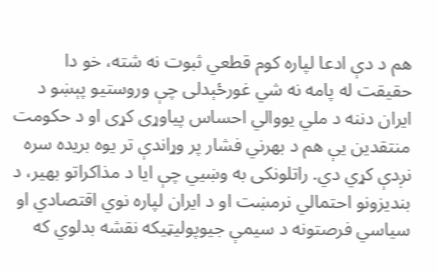هم د دې ادعا لپاره کوم قطعي ثبوت نه شته، خو دا حقیقت له پامه نه شي غورځېدلی چې وروستیو پېښو د ایران دننه د ملي یووالي احساس پیاوړی کړی او د حکومت منتقدین یې هم د بهرني فشار پر وړاندې تر یوه بریده سره نږدې کړي دي. راتلونکی به وښيي چې ایا د مذاکراتو بهیر، د بندیزونو احتمالي نرمښت او د ایران لپاره نوي اقتصادي او سیاسي فرصتونه د سیمې جیوپولیټیکه نقشه بدلوي که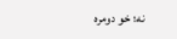نه؛ خو دومره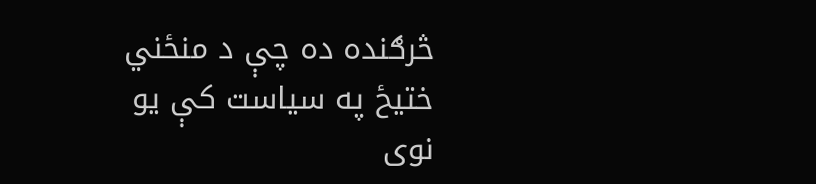څرګنده ده چې د منځني ختیځ په سیاست کې یو نوی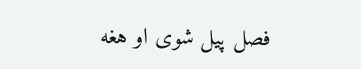فصل پیل شوی او هغه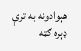هېوادونه به ترې ډېره ګټه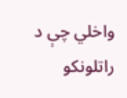واخلي چې د راتلونکو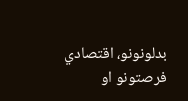بدلونونو، اقتصادي فرصتونو او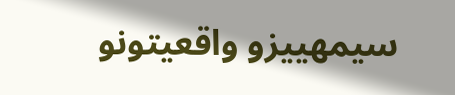سیمهییزو واقعیتونو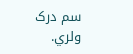سم درک ولري.